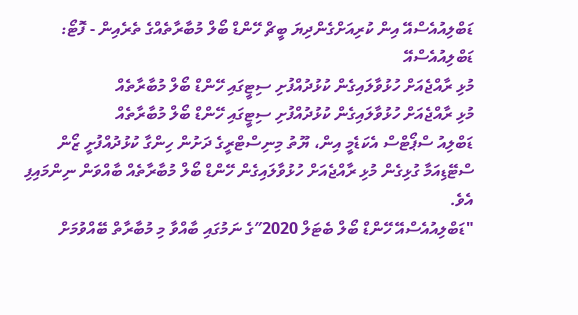ޑަބްލިއުއެސްއޭ އިން ކުރިއަށްގެންދިޔަ ބީޗް ހޭންޑް ބޯލް މުބާރާތެއްގެ ތެރެއިން - ފޮޓޯ: ޑަބްލިއުއެސްއޭ
މުޅި ރާއްޖެއަށް ހުޅުވާލައިގެން ކުޅުދުއްފުށި ސިޓީގައި ހޭންޑް ބޯލް މުބާރާތެއް
މުޅި ރާއްޖެއަށް ހުޅުވާލައިގެން ކުޅުދުއްފުށި ސިޓީގައި ހޭންޑް ބޯލް މުބާރާތެއް
ޑަބްލިއު ސްޕޯޓްސް އެކަޑެމީ އިން، ޔޫތު މިނިސްޓްރީގެ ދަށުން ހިންގާ ކުޅުދުއްފުށީ ޒޯން ސްޓޭޑިއަމާ ގުޅިގެން މުޅި ރާއްޖެއަށް ހުޅުވާލައިގެން ހޭންޑް ބޯލް މުބާރާތެއް ބާއްވަން ނިންމައިފި އެވެ.
"ޑަބްލިއުއެސްއޭ ހޭންޑް ބޯލް ބެޓަލް 2020″ގެ ނަމުގައި ބާއްވާ މި މުބާރާތް ބޭއްވުމަށް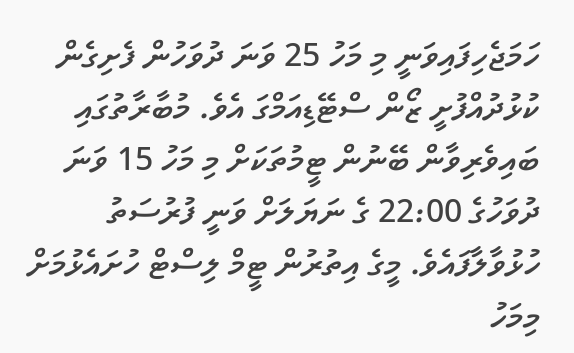ހަމަޖެހިފައިވަނީ މި މަހު 25 ވަނަ ދުވަހުން ފެށިގެން ކުޅުދުއްފުށީ ޒޯން ސްޓޭޑިއަމްގަ އެވެ. މުބާރާތުގައި ބައިވެރިވާން ބޭނުން ޓީމުތަކަށް މި މަހު 15 ވަނަ ދުވަހުގެ 22:00 ގެ ނަޔަލަށް ވަނީ ފުރުސަތު ހުޅުވާލާފައެވެ. މީގެ އިތުރުން ޓީމް ލިސްޓް ހުށައެޅުމަށް މިމަހު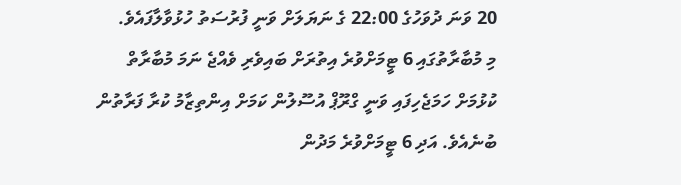20 ވަނަ ދުވަހުގެ 22:00 ގެ ނަޔަލަށް ވަނީ ފުރުސަތު ހުޅުވާލާފައެވެ.
މި މުބާރާތުގައި 6 ޓީމަށްވުރެ އިތުރަށް ބައިވެރި ވެއްޖެ ނަމަ މުބާރާތް ކުޅުމަށް ހަމަޖެހިފައި ވަނީ ގްރޫޕް އުސޫލުން ކަމަށް އިންތިޒާމު ކުރާ ފަރާތުން ބުނެއެވެ. އަދި 6 ޓީމަށްވުރެ މަދުން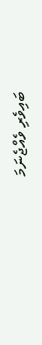ބައިވެރި ވެއްޖެނަމަ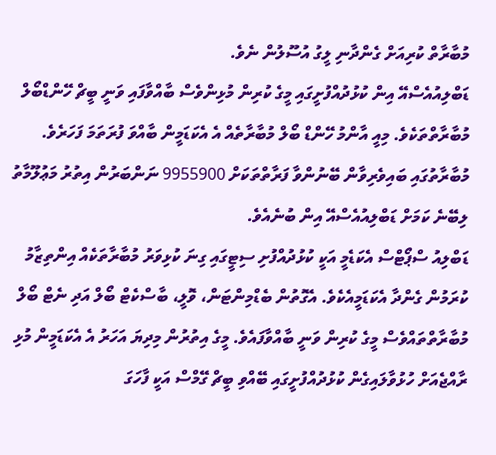މުބާރާތް ކުރިއަށް ގެންދާނި ލީގު އުސޫލުން ނެވެ.
ޑަބްލިއުއެސްއޭ އިން ކުޅުދުއްފުށީގައި މީގެ ކުރިން މުޅިންވެސް ބާއްވާފައި ވަނީ ބީޗް ހޭންޑްބޯލް މުބާރާތްތަކެވެ. މިއީ އާންމު ހޭންޑް ބޯލް މުބާރާތެއް އެ އެކަޑަމީން ބާއްވަ ފުރަތަމަ ފަހަރެވެ.
މުބާރާތުގައި ބައިވެރިވާން ބޭނުންވާ ފަރާތްތަކަށް 9955900 ނަންބަރުން އިތުރު މަޢުލޫމާތު ލިބޭނެ ކަމަށް ޑަބްލިއުއެސްއޭ އިން ބުނެއެވެ.
ޑަބްލިއު ސްޕޯޓްސް އެކަޑެމީ އަކީ ކުޅުދުއްފުށި ސިޓީގައި ގިނަ ކުޅިވަރު މުބާރާތަކެއް އިންތިޒާމު ކުރަމުން ގެންދާ އެކަޑަމީއެކެވެ. އެގޮތުން ބެޑްމިންޓަން، ވޮލީ، ބާސްކެޓް ބޯލް އަދި ނެޓް ބޯލް މުބާރާތްތައްވެސް މީގެ ކުރިން ވަނީ ބާއްވާފައެވެ. މީގެ އިތުރުން މިދިޔަ އަހަރު އެ އެކަޑަމީން މުޅި ރާއްޖެއަށް ހުޅުވާލައިގެން ކުޅުދުއްފުށީގައި ބޭއްވި ބީޗް ގޭމްސް އަކީ ފާހަގަ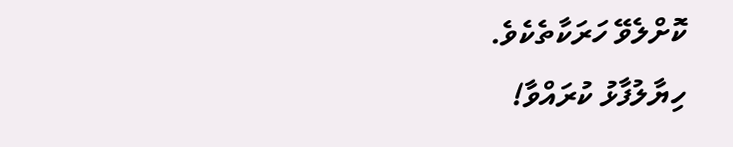ކޮށްލެވޭ ހަރަކާތެކެވެ.
ހިޔާލުފާޅު ކުރައްވާ!